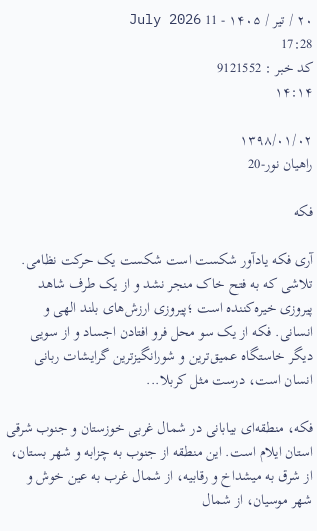۲۰ / تير / ۱۴۰۵ - 11 July 2026
17:28
کد خبر : 9121552
۱۴:۱۴

۱۳۹۸/۰۱/۰۲
راهیان نور-20

فکه

آری فکه یادآور شکست است شکست یک حرکت نظامی. تلاشی که به فتح خاک منجر نشد و از یک طرف شاهد پیروزی خیره‌کننده است ؛پیروزی ارزش‌های بلند الهی و انسانی. فکه از یک سو محل فرو افتادن اجساد و از سویی دیگر خاستگاه عمیق‌ترین و شورانگیزترین گرایشات ربانی انسان است، درست مثل کربلا...

فکه، منطقه‌ای بیابانی در شمال غربی خوزستان و جنوب شرقی استان ایلام است. این منطقه از جنوب به چزابه و شهر بستان، از شرق به میشداخ و رقابیه، از شمال غرب به عین خوش و شهر موسیان، از شمال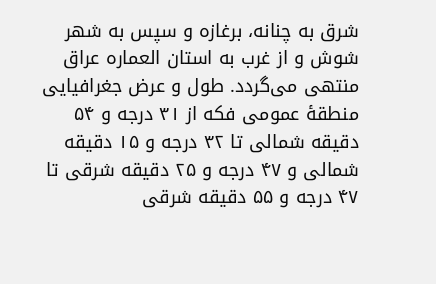شرق به چنانه، برغازه و سپس به شهر شوش و از غرب به استان العماره عراق منتهی می‌گردد. طول و عرض جغرافیایی منطقهٔ عمومی فکه از ۳۱ درجه و ۵۴ دقیقه شمالی تا ۳۲ درجه و ۱۵ دقیقه شمالی و ۴۷ درجه و ۲۵ دقیقه شرقی تا ۴۷ درجه و ۵۵ دقیقه شرقی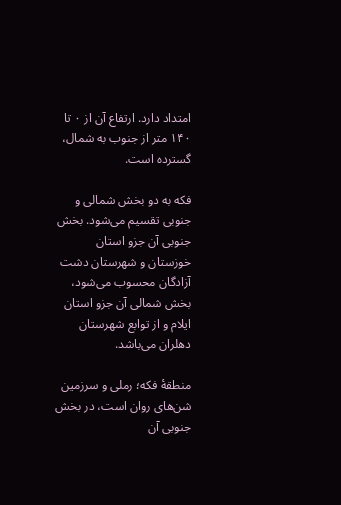امتداد دارد. ارتفاع آن از ۰ تا ۱۴۰ متر از جنوب به شمال، گسترده است.

فکه به دو بخش شمالی و جنوبی تقسیم می‌شود. بخش جنوبی آن جزو استان خوزستان و شهرستان دشت آزادگان محسوب می‌شود، بخش شمالی آن جزو استان ایلام و از توابع شهرستان دهلران می‌باشد.

منطقهٔ فکه؛ رملی و سرزمین شن‌های روان است، در بخش جنوبی آن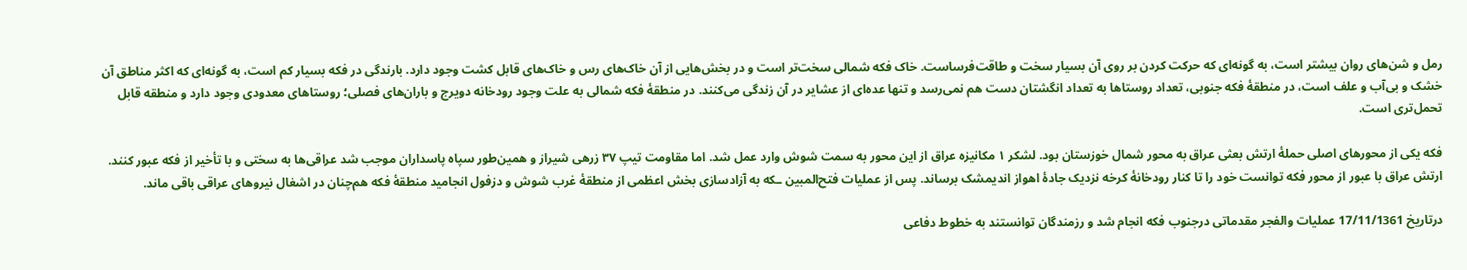رمل و شن‌های روان بیشتر است، به گونه‌ای که حرکت کردن بر روی آن بسیار سخت و طاقت‌فرساست. خاک فکه شمالی سخت‌تر است و در بخش‌هایی از آن خاک‌های رس و خاک‌های قابل کشت وجود دارد. بارندگی در فکه بسیار کم است، به گونه‌ای که اکثر مناطق آن خشک و بی‌آب و علف است، در منطقهٔ فکه جنوبی، تعداد روستاها به تعداد انگشتان دست هم نمی‌رسد و تنها عده‌ای از عشایر در آن زندگی می‌کنند. در منطقهٔ فکه شمالی به علت وجود رودخانه دویرج و باران‌های فصلی؛ روستاهای معدودی وجود دارد و منطقه قابل تحمل‌تری است.

فکه یکی از محورهای اصلی حملهٔ ارتش بعثی عراق به محور شمال خوزستان بود. لشکر ۱ مکانیزه عراق از این محور به سمت شوش وارد عمل شد. اما مقاومت تیپ ۳۷ زرهی شیراز و همین‌طور سپاه پاسداران موجب شد عراقی‌ها به سختی و با تأخیر از فکه عبور کنند. ارتش عراق با عبور از محور فکه توانست خود را تا کنار رودخانهٔ کرخه نزدیک جادهٔ اهواز اندیمشک برساند. پس از عملیات فتح‌المبین ـکه به آزادسازی بخش اعظمی از منطقهٔ غرب شوش و دزفول انجامید منطقهٔ فکه هم‌چنان در اشغال نیروهای عراقی باقی ماند.

درتاریخ 17/11/1361 عملیات والفجر مقدماتی درجنوب فکه انجام شد و رزمندگان توانستند به خطوط دفاعی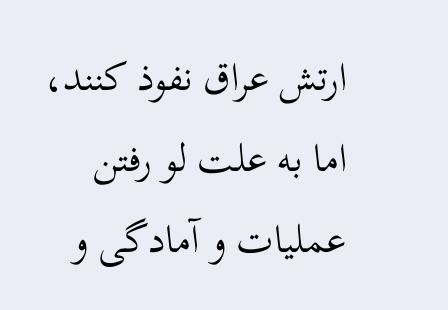ارتش عراق نفوذ کنند، اما به علت لو رفتن عملیات و آمادگی و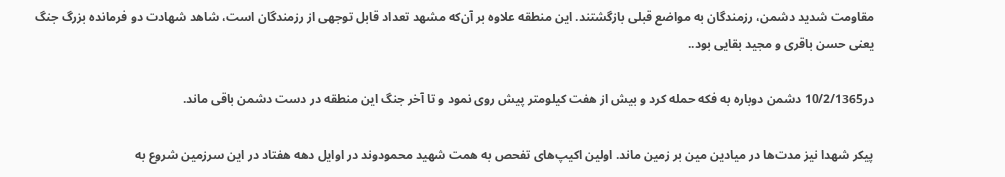مقاومت شدید دشمن، رزمندگان به مواضع قبلی بازگشتند. این منطقه علاوه بر آن‌که مشهد تعداد قابل توجهی از رزمندگان است، شاهد شهادت دو فرمانده بزرگ جنگ یعنی حسن باقری و مجید بقایی بود..

در10/2/1365 دشمن دوباره به فکه حمله کرد و بیش از هفت کیلومتر پیش ‌روی نمود و تا آخر جنگ این منطقه در دست دشمن باقی‌ ماند.

پیکر شهدا نیز مدت‌ها در میادین مین بر زمین ماند. اولین اکیپ‌های تفحص به همت شهید محمودوند در اوایل دهه هفتاد در این سرزمین شروع به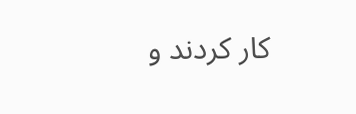کار کردند و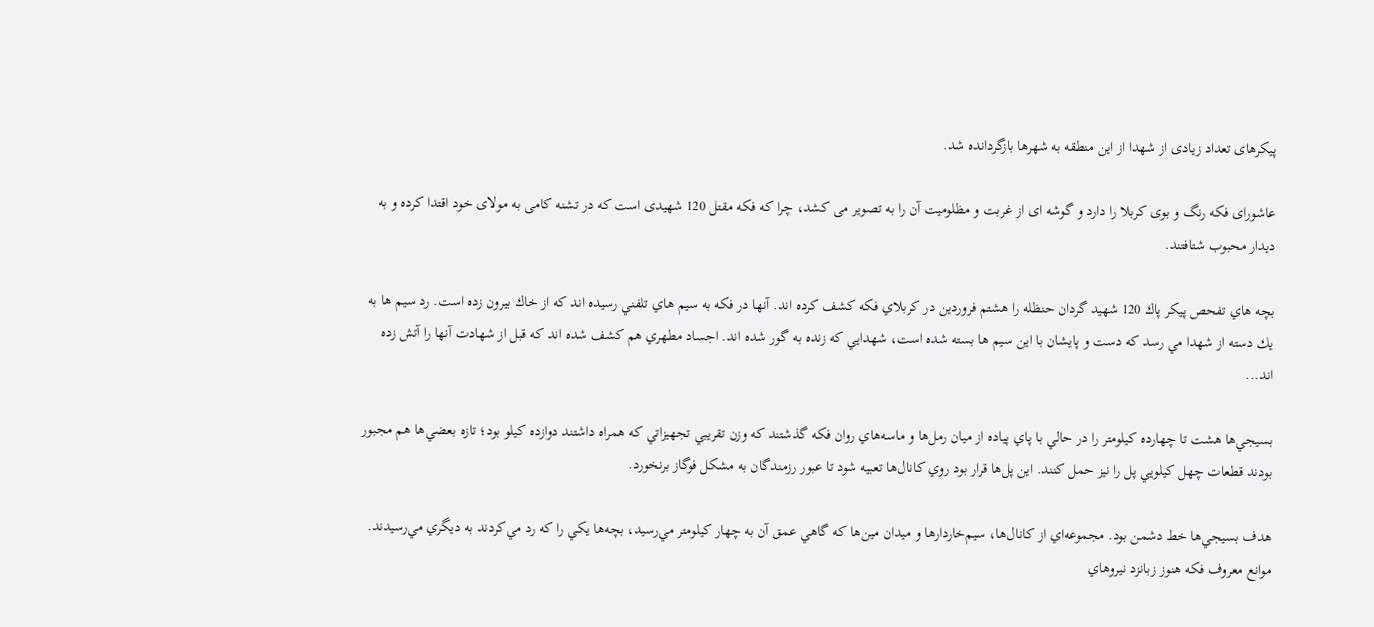پیکرهای تعداد زیادی از شهدا از این منطقه به شهرها بازگردانده شد.

عاشورای فکه رنگ و بوی کربلا را دارد و گوشه ای از غربت و مظلومیت آن را به تصویر می کشد، چرا که فکه مقتل 120 شهیدی است که در تشنه کامی به مولای خود اقتدا کرده و به دیدار محبوب شتافتند.

بچه هاي تفحص پيكر پاك 120 شهيد گردان حنظله را هشتم فروردین در كربلاي فكه كشف كرده اند. آنها در فكه به سيم هاي تلفني رسيده اند كه از خاك بيرون زده است. رد سيم ها به يك دسته از شهدا مي رسد كه دست و پايشان با اين سيم ها بسته شده است، شهدايي كه زنده به گور شده اند. اجساد مطهري هم كشف شده اند كه قبل از شهادت آنها را آتش زده اند...

بسيجي‌ها هشت تا چهارده كيلومتر را در حالي با پاي پياده از ميان رمل‌ها و ماسه‌هاي روان فكه گذشتند كه وزن تقريبي تجهيزاتي كه همراه داشتند دوازده كيلو بود؛ تازه بعضي‌ها هم مجبور بودند قطعات چهل كيلويي پل را نيز حمل كنند. اين پل‌ها قرار بود روي كانال‌ها تعبيه شود تا عبور رزمندگان به مشكل فوگاز برنخورد.

هدف بسيجي‌ها خط دشمن بود. مجموعه‌اي از كانال‌ها، سيم‌خاردارها و ميدان مين‌ها كه گاهي عمق آن به چهار كيلومتر مي‌رسيد، بچه‌ها يكي را كه رد مي‌كردند به ديگري مي‌رسيدند. موانع معروف فكه هنوز زبانزد نيروهاي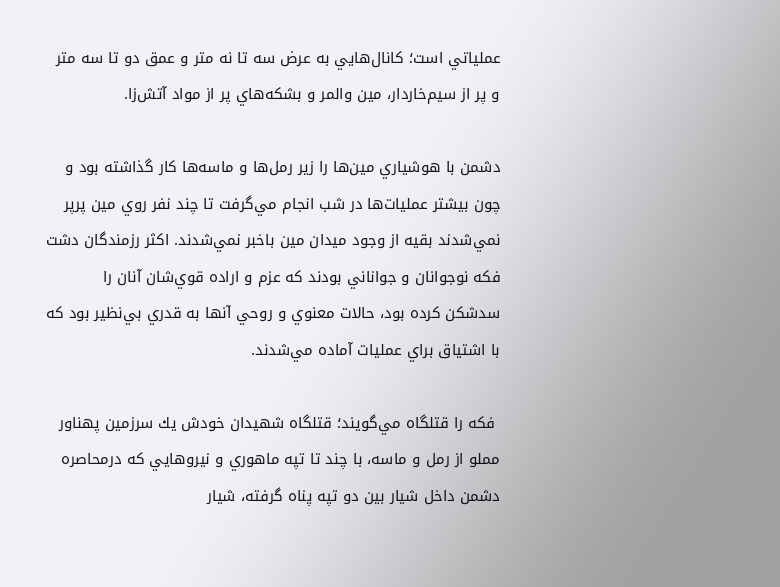عملياتي است؛ كانال‌هايي به عرض سه تا نه متر و عمق دو تا سه متر و پر از سيم‌خاردار، مين والمر و بشكه‌هاي پر از مواد آتش‌زا.

دشمن با هوشياري مين‌ها را زير رمل‌ها و ماسه‌ها كار گذاشته بود و چون بيشتر عمليات‌ها در شب انجام مي‌گرفت تا چند نفر روي مين پرپر نمي‌شدند بقيه از وجود ميدان مين باخبر نمي‌شدند. اكثر رزمندگان دشت فكه نوجوانان و جواناني بودند كه عزم و اراده قوي‌شان آنان را سدشكن كرده بود، حالات معنوي و روحي آنها به قدري بي‌نظير بود كه با اشتياق براي عمليات آماده مي‌شدند.

 فكه را قتلگاه مي‌گويند؛ قتلگاه شهيدان خودش يك سرزمين پهناور مملو از رمل و ماسه، با چند تا تپه ماهوري و نيروهايي كه درمحاصره دشمن داخل شيار بين دو تپه پناه گرفته، شيار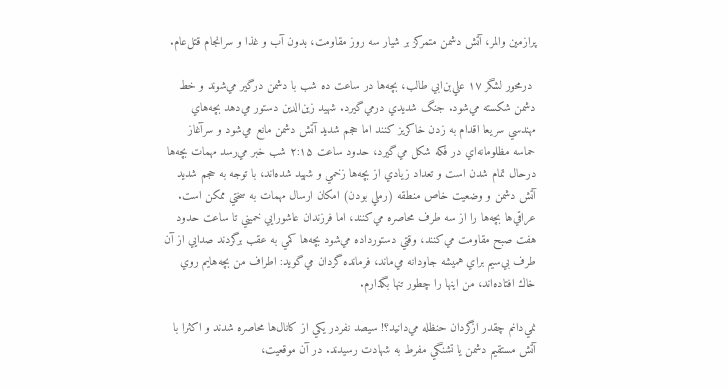پرازمين والمر، آتش دشمن متمركز بر شيار سه روز مقاومت، بدون آب و غذا و سرانجام قتل‌عام.

 درمحور لشگر ۱۷ علي‌بن‌ابي طالب، بچه‌ها در ساعت ده شب با دشمن درگير مي‌شوند و خط دشمن شكسته مي‌شود. جنگ شديدي درمي‌گيرد. شهيد زين‌الدين دستور مي‌دهد بچه‌هاي مهندسي سريعا اقدام به زدن خاكريز كنند اما حجم شديد آتش دشمن مانع مي‌شود و سرآغاز حماسه مظلومانه‌اي در فكه شكل مي‌گيرد، حدود ساعت ۲:۱۵ شب خبر مي‌رسد مهمات بچه‌ها درحال تمام شدن است و تعداد زيادي از بچه‌ها زخمي و شهيد شده‌اند، با توجه به حجم شديد آتش دشمن و وضعيت خاص منطقه (رملي بودن) امكان ارسال مهمات به سختي ممكن است. عراقي‌ها بچه‌ها را از سه طرف محاصره مي‌كنند، اما فرزندان عاشورايي خميني تا ساعت حدود هفت صبح مقاومت مي‌كنند، وقتي دستورداده مي‌شود بچه‌ها كمي به عقب برگردند صدايي از آن طرف بي‌سيم براي هميشه جاودانه مي‌ماند، فرمانده گردان مي‌گويد: اطراف من بچه‌هايم روي خاك افتاده‌اند، من اينها را چطور تنها بگذارم.

نمي‌دانم چقدر ازگردان حنظله مي‌دانيد؟! سيصد نفردر يكي از كانال‌ها محاصره شدند و اكثرا با آتش مستقيم دشمن يا تشنگي مفرط به شهادت رسيدند. در آن موقعيت،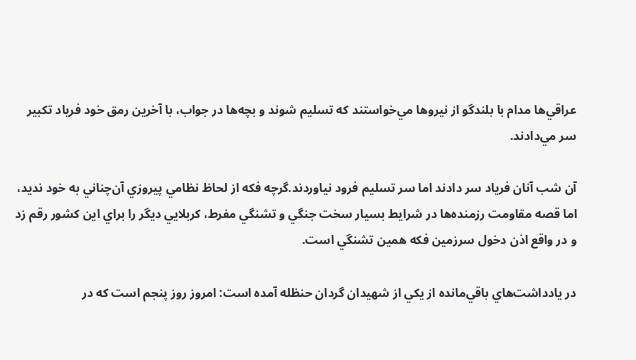عراقي‌ها مدام با بلندگو از نيروها مي‌خواستند كه تسليم شوند و بچه‌ها در جواب، با آخرين رمق خود فرياد تكبير سر مي‌دادند.

آن شب آنان فرياد سر دادند اما سر تسليم فرود نياوردند.گرچه فكه از لحاظ نظامي پيروزي آن‌چناني به خود نديد، اما قصه مقاومت رزمنده‌ها در شرايط بسيار سخت جنگي و تشنگي مفرط، كربلايي ديگر را براي اين كشور رقم زد و در واقع اذن دخول سرزمين فكه همين تشنگي است.

در يادداشت‌هاي باقي‌مانده از يكي از شهيدان گردان حنظله آمده است: امروز روز پنجم است كه در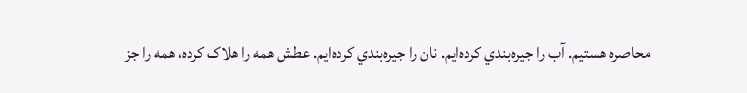محاصره هستيم. آب را جيره‌بندي كرده‌ايم. نان را جيره‌بندي كرده‌ايم. عطش همه را هلاک کرده، همه را جز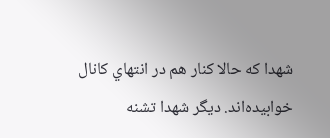شهدا كه حالا كنار هم در انتهاي كانال خوابيده‌اند. ديگر شهدا تشنه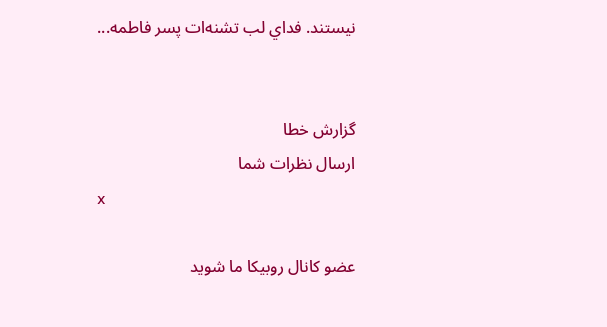نيستند. فداي لب تشنه‌ات پسر فاطمه...


گزارش خطا
ارسال نظرات شما
x

عضو کانال روبیکا ما شوید